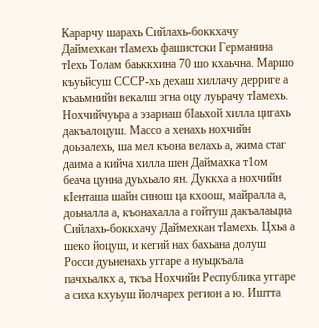Карарчу шарахь Сийлахь-боккхачу Даймехкан тIамехь фашистски Германина тIехь Толам баьккхина 70 шо кхаьчна. Маршо къуьйсуш СССР-хь дехаш хиллачу дерриге а къаьмнийн векалш эгна оцу луьрачу тIамехь. Нохчийчуьра а эзарнаш бIаьхой хилла цигахь дакъалоцуш. Массо а хенахь нохчийн доьзалехь, ша мел къона велахь а, жима стаг даима а кийча хилла шен Даймахка т1ом беача цунна дуьхьало ян. Дуккха а нохчийн кIенташа шайн синош ца кхоош, майралла а, доьналла а, къонахалла а гойтуш дакъалаьцна Сийлахь-боккхачу Даймехкан тIамехь. Цхьа а шеко йоцуш, и кегий нах бахьана долуш Росси дуьненахь уггаре а нуьцкъала пачхьалкх а, ткъа Нохчийн Республика уггаре а сиха кхуьуш йолчарех регион а ю. Иштта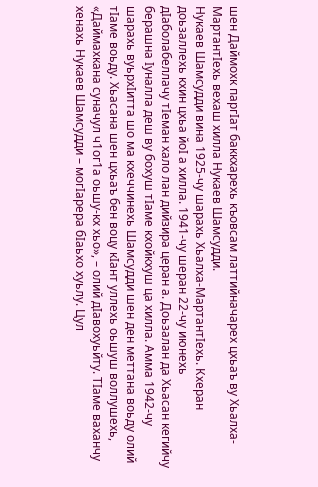шен Даймохк паргIат баккхарехь къовсам латтийначарех цхьаъ ву Хьалха-МартантIехь вехаш хилла Нукаев Шамсудди.
Нукаев Шамсудди вина 1925-чу шарахь Хьалха-МартантIехь. Кхеран доьзаллехь кхин цхьа йоI а хилла. 1941-чу шеран 22-чу июнехь дIаболабеллачу тIеман хало лан дийзира церан а. Доьзалан да Хьасан кегийчу берашна Iуналла деш ву бохуш тIаме кхойкхуш ца хилла. Амма 1942-чу шарахь вуьрхIитта шо ма кхеччинехь Шамсудди шен ден меттана воьду олий тIаме воьду. Хьасана шен цхьаъ бен воцу кIант уллехь оьшуш воллушехь, «Даймахкана суначул ч1ог1а оьшу-кх хьо», – олий дIавохуьйту. ТIаме ваханчу хенахь Нукаев Шамсудди – могIарера бIаьхо хуьлу. Цул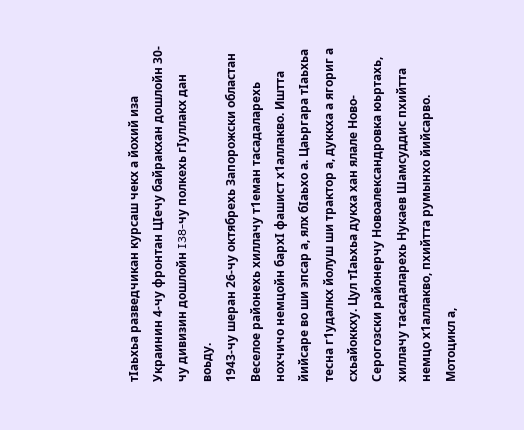тIаьхьа разведчикан курсаш чекх а йохий иза Украинин 4-чу фронтан ЦIечу байракхан дошлойн 30-чу дивизин дошлойн I38-чу полкехь гIуллакх дан воьду.
1943-чу шеран 26-чу октябрехь Запорожски областан Веселое районехь хиллачу т1еман тасадаларехь нохчичо немцойн бархI фашист х1аллакво. Иштта йийсаре во ши эпсар а, ялх бIаьхо а. Цаьргара тIаьхьа тесна г1удалкх йолуш ши трактор а, дуккха а ягориг а схьайоккху. Цул тIаьхьа дукха хан ялале Ново-Серогозски районерчу Новоалександровка юьртахь, хиллачу тасадаларехь Нукаев Шамсуддис пхийтта немцо х1аллакво, пхийтта румынхо йийсарво. Мотоцикл а,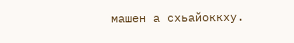машен а схьайоккху.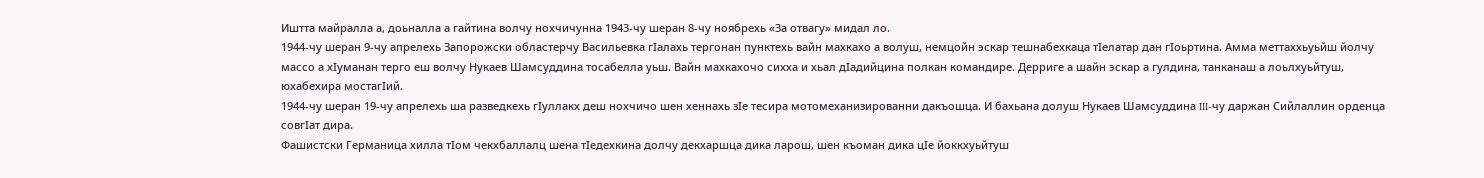Иштта майралла а, доьналла а гайтина волчу нохчичунна 1943-чу шеран 8-чу ноябрехь «За отвагу» мидал ло.
1944-чу шеран 9-чу апрелехь Запорожски областерчу Васильевка гIалахь тергонан пунктехь вайн махкахо а волуш, немцойн эскар тешнабехкаца тIелатар дан гIоьртина. Амма меттаххьуьйш йолчу массо а хIуманан терго еш волчу Нукаев Шамсуддина тосабелла уьш. Вайн махкахочо сихха и хьал дIадийцина полкан командире. Дерриге а шайн эскар а гулдина, танканаш а лоьлхуьйтуш, юхабехира мостагIий.
1944-чу шеран 19-чу апрелехь ша разведкехь гIуллакх деш нохчичо шен хеннахь зIе тесира мотомеханизированни дакъошца. И бахьана долуш Нукаев Шамсуддина III-чу даржан Сийлаллин орденца совгIат дира.
Фашистски Германица хилла тIом чекхбаллалц шена тIедехкина долчу декхаршца дика ларош, шен къоман дика цIе йоккхуьйтуш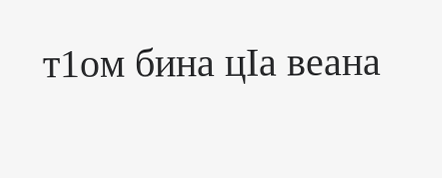т1ом бина цIа веана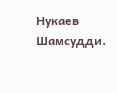Нукаев Шамсудди.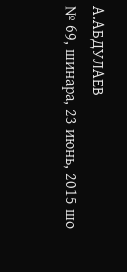А.АБДУЛАЕВ
№ 69, шинара, 23 июнь, 2015 шо